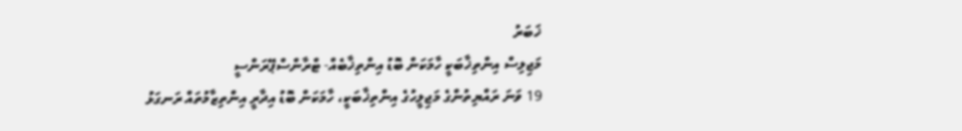ޚަބަރު
މަޖިލިސް އިންތިޚާބަކީ ހާމަކަން ބޮޑު އިންތިޚާބެއް- ޓްރާންސްޕޭރަންސީ
19 ވަނަ ރައްޔިތުންގެ މަޖިލީހުގެ އިންތިޚާބަކީ، ހާމަކަން ބޮޑު އިދާރީ އިންތިޒާމުތައް ރަނގަޅު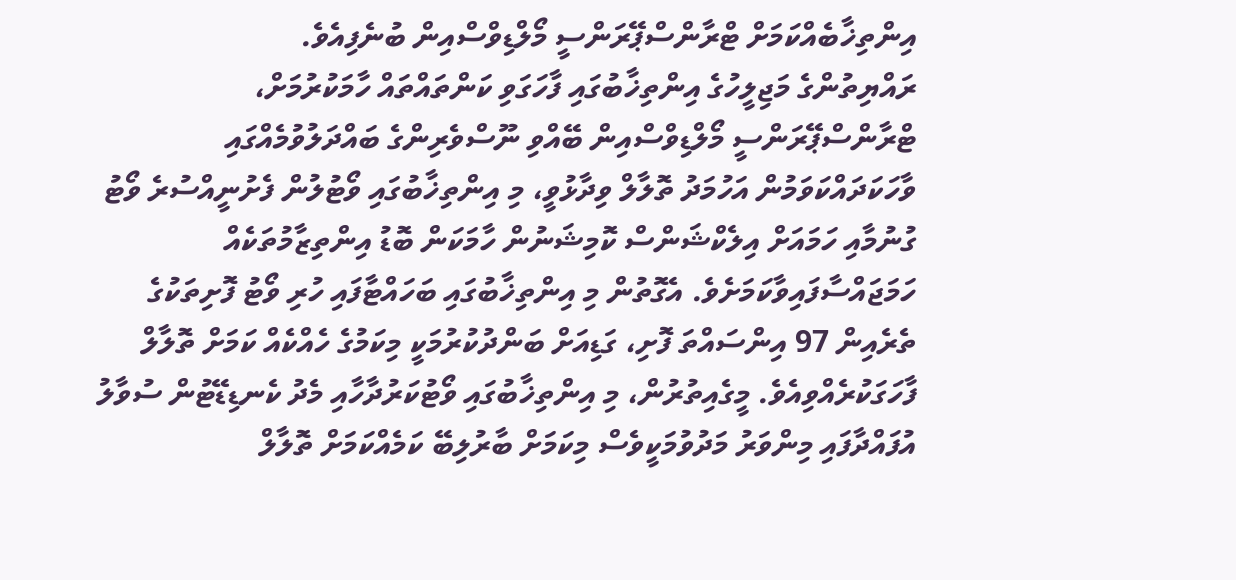އިންތިޚާބެއްކަމަށް ޓްރާންސްޕޭރަންސީ މޯލްޑިވްސްއިން ބުނެފިއެވެ.
ރައްޔިތުންގެ މަޖިލީހުގެ އިންތިޚާބުގައި ފާހަގަވި ކަންތައްތައް ހާމަކުރުމަށް، ޓްރާންސްޕޭރަންސީ މޯލްޑިވްސްއިން ބޭއްވި ނޫސްވެރިންގެ ބައްދަލުވުމެއްގައި ވާހަކަދައްކަވަމުން އަހުމަދު ތޮލާލް ވިދާޅުވީ، މި އިންތިޚާބުގައި ވޯޓުލުން ފެށުނީއްސުރެ ވޯޓު ގުނުމާއި ހަމައަށް އިލެކްޝަންސް ކޮމިޝަނުން ހާމަކަން ބޮޑު އިންތިޒާމުތަކެއް ހަމަޖައްސާފައިވާކަމަށެވެ. އެގޮތުން މި އިންތިޚާބުގައި ބަހައްޓާފައި ހުރި ވޯޓު ފޮށިތަކުގެ ތެރެއިން 97 އިންސައްތަ ފޮށި، ގަޑިއަށް ބަންދުކުރުމަކީ މިކަމުގެ ހެއްކެއް ކަމަށް ތޮލާލް ފާހަގަކުރެއްވިއެވެ. މީގެއިތުރުން، މި އިންތިޚާބުގައި ވޯޓުކަރުދާހާއި މެދު ކެނޑިޑޭޓުން ސުވާލު އުފައްދާފައި މިންވަރު މަދުވުމަކީވެސް މިކަމަށް ބާރުލިބޭ ކަމެއްކަމަށް ތޮލާލް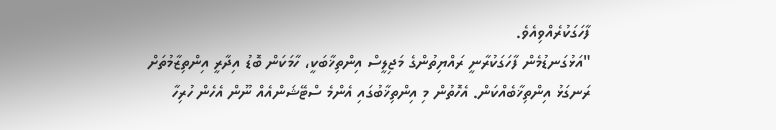ފާހަގަކުރެއްވިއެވެ.
"އަޅުގަނޑުމެން ފާހަގަކުރާނީ ރައްޔިތުންގެ މަޖިލީސް އިންތިޚާބަކީ، ހާމަކަން ބޮޑު އިދާރީ އިންތިޒާމުތަށް ރަނގަޅު އިންތިޚާބެއްކަން. އެހޮތުން މި އިންތިޚާބުގައި އެންމެ ސްޓޭޝަންއެއް ނޫން އެހެން ހުރިހާ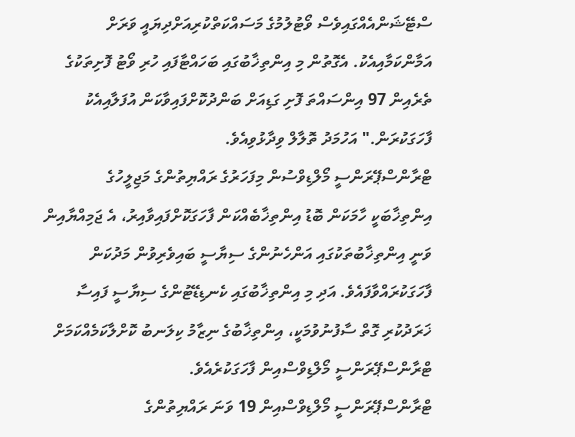ސްޓޭޝަންއެއްގައިވެސް ވޯޓުލުމުގެ މަސައްކަތްކުރިއަށްދިޔައީ ވަރަށް އަމާންކަމާއިއެކު. އެގޮތުން މި އިންތިޚާބުގައި ބަހައްޓާފައި ހުރި ވޯޓު ފޮށިތަކުގެ ތެރެއިން 97 އިންސައްތަ ފޮށި ގަޑިއަށް ބަންދުކޮށްފައިވާކަން އުފަލާއިއެކު ފާހަގަކުރަން." އަހުމަދު ތޮލާލް ވިދާޅުވިއެވެ.
ޓްރާންސްޕޭރަންސީ މޯލްޑިވްސުން މިފަހަރުގެ ރައްޔިތުންގެ މަޖިލީހުގެ އިންތިޚާބަކީ ހާމަކަން ބޮޑު އިންތިޚާބެއްކަން ފާހަގަކޮށްފައިވާއިރު، އެ ޖަމިއްޔާއިން ވަނީ އިންތިޚާބުތަކުގައި އަންހެނުންގެ ސިޔާސީ ބައިވެރިވުން މަދުކަން ފާހަގަކުރައްވާފައެވެ. އަދި މި އިންތިޚާބުގައި ކެނޑިޑޭޓުންގެ ސިޔާސީ ފައިސާ ޚަރަދުކުރި ގޮތް ސާފުނުވުމަކީ، އިންތިޚާބުގެ ނިޒާމު ކިލަނބު ކޮށްލާކަމެއްކަމަށް ޓްރާންސްޕޭރަންސީ މޯލްޑިވްސްއިން ފާހަގަކުރެއެވެ.
ޓްރާންސްޕޭރަންސީ މޯލްޑިވްސްއިން 19 ވަނަ ރައްޔިތުންގެ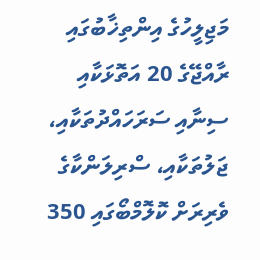މަޖިލީހުގެ އިންތިޚާބުގައި ރާއްޖޭގެ 20 އަތޮޅަކާއި ސިނާއި ސަރަހައްދުތަކާއި، ޖަލުތަކާއި، ސްރިލަންކާގެ ވެރިރަށް ކޮލޮމްބޯގައި 350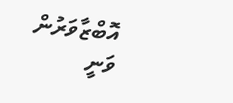އޮބްޒާވަރުން ވަނީ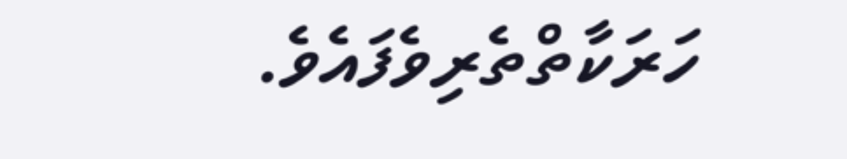ހަރަކާތްތެރިވެފައެވެ.